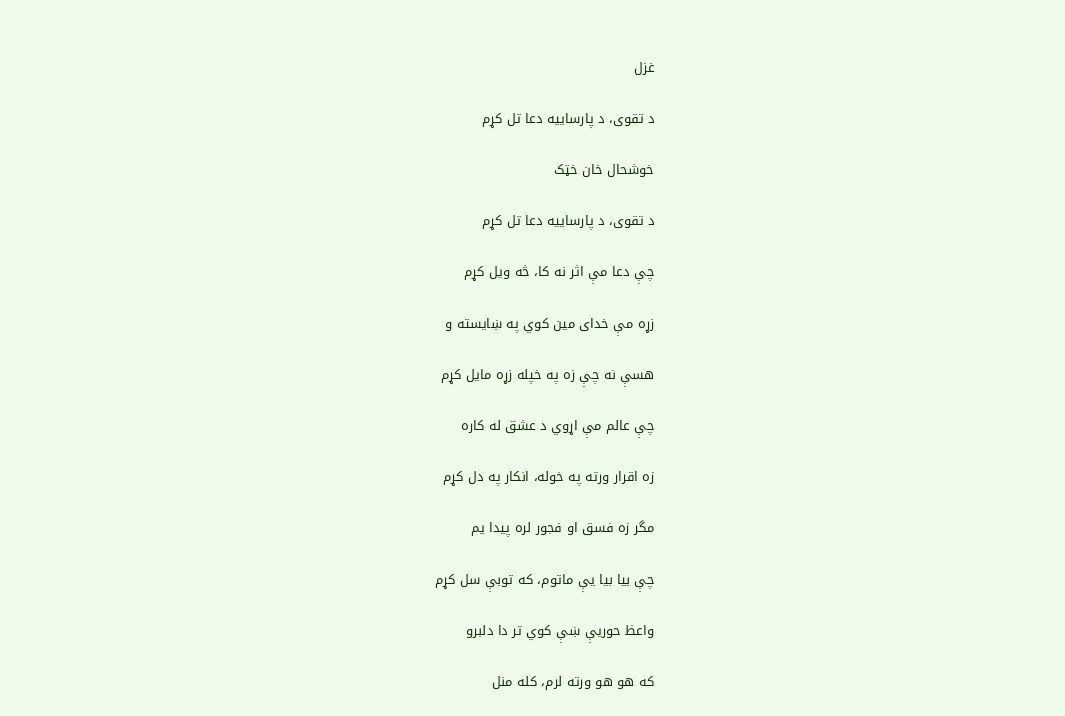غزل

د تقوی، د پارساييه دعا تل کړم

خوشحال خان خټک

د تقوی، د پارساييه دعا تل کړم

چې دعا مې اثر نه کا، څه ويل کړم

زړه مې خدای مين کوي په ښايسته و

هسې نه چې زه په خپله زړه مايل کړم

چې عالم مې اړوي د عشق له کاره

زه اقرار ورته په خوله، انکار په دل کړم

مگر زه فسق او فجور لره پيدا يم

چې بيا بيا يې ماتوم، که توبې سل کړم

واعظ حوريې ښې کوي تر دا دلبرو

که هو هو ورته لرم، کله منل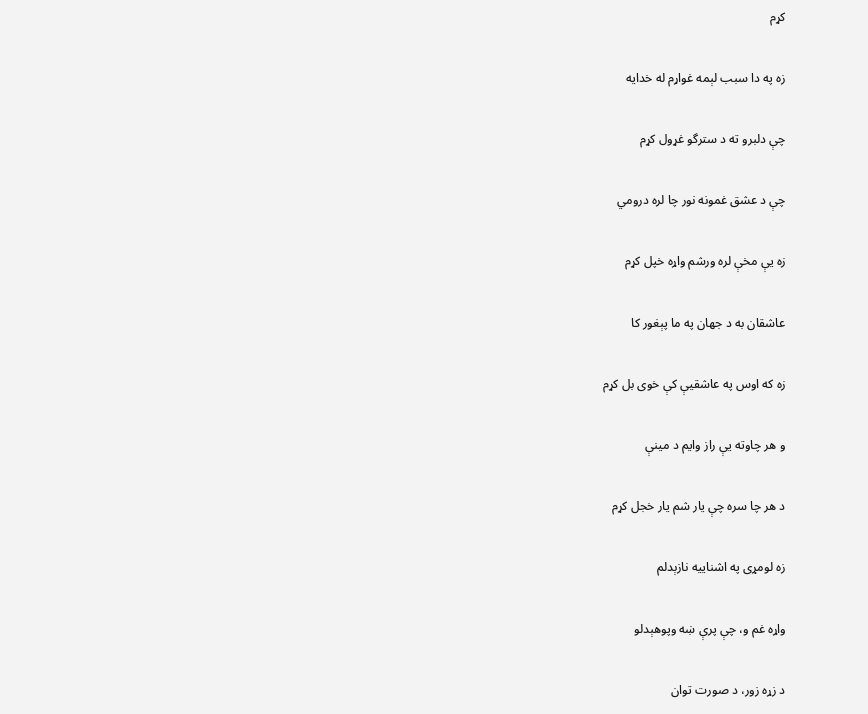کړم

زه په دا سبب لېمه غواړم له خدايه

چې دلبرو ته د سترگو غړول کړم

چې د عشق غمونه نور چا لره درومي

زه يې مخې لره ورشم واړه خپل کړم

عاشقان به د جهان په ما پېغور کا

زه که اوس په عاشقيې کې خوی بل کړم

و هر چاوته يې راز وايم د مينې

د هر چا سره چې يار شم يار خجل کړم

زه لومړی په اشناييه نازېدلم

واړه غم و، چې پرې ښه وپوهېدلو

د زړه زور، د صورت توان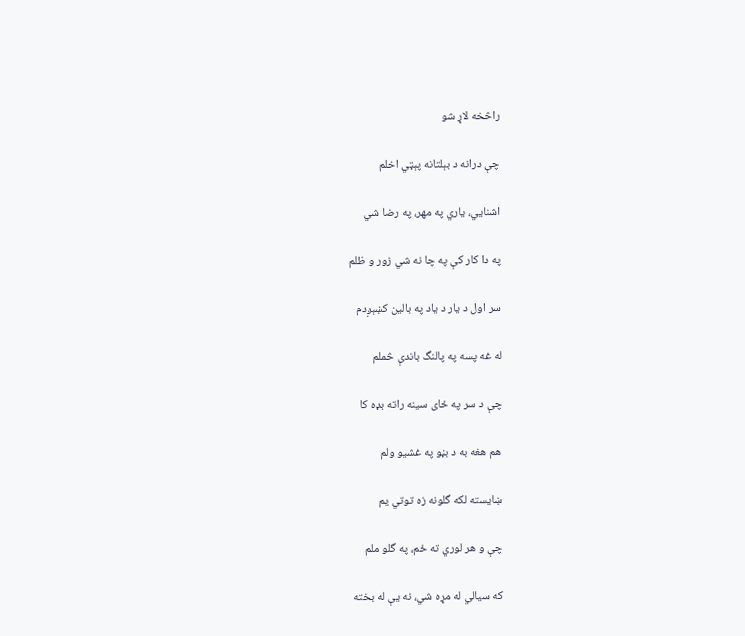راڅخه لاړ شو

چې درانه د بېلتانه پېټي اخلم

اشنايي، ياري په مهر، په رضا شي

په دا کار کې په چا نه شي زور و ظلم

سر اول د يار د ياد په بالين کښېږدم

له غه پسه په پالنگ باندې څملم

چې د سر په ځای سينه راته بډه کا

هم هغه به د بڼو په غشيو ولم

ښايسته لکه گلونه زه توتي يم

چې و هر لوري ته ځم، په گلو ملم

که سيالي له مړه شي، نه يې له بخته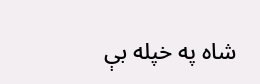شاه په خپله بې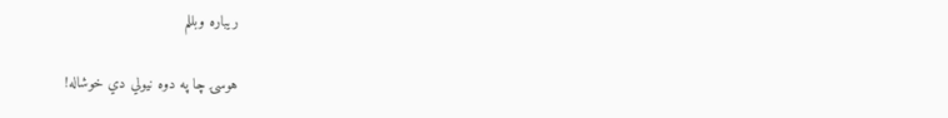ريباره وبللم

هوسۍ چا په دوه نيولي دي خوشاله!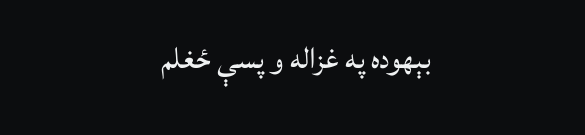بېهوده په غزاله و پسې ځغلم